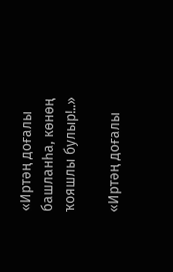«Иртәң доғалы башланһа, көнөң ҡояшлы булыр!..»

«Иртәң доғалы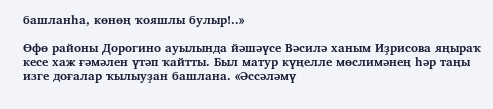башланһа, көнөң ҡояшлы булыр!..»

Өфө районы Дорогино ауылында йәшәүсе Вәсилә ханым Иҙрисова яңыраҡ кесе хаж ғәмәлен үтәп ҡайтты. Был матур күңелле мөслимәнең һәр таңы изге доғалар ҡылыуҙан башлана. «Әссәләмү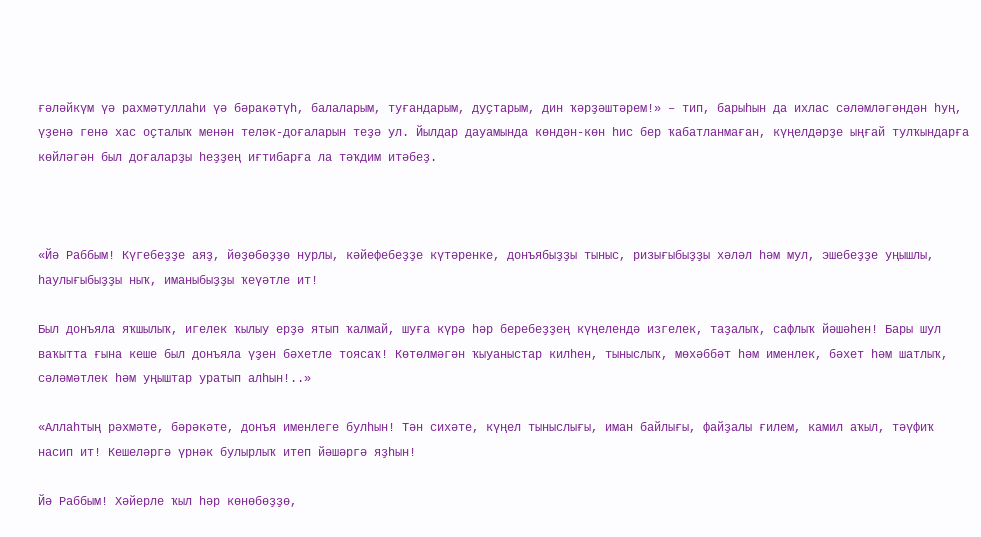ғәләйкүм үә рахмәтуллаһи үә бәракәтүһ, балаларым, туғандарым, дуҫтарым, дин ҡәрҙәштәрем!» – тип, барыһын да ихлас сәләмләгәндән һуң, үҙенә генә хас оҫталыҡ менән теләк-доғаларын теҙә ул. Йылдар дауамында көндән-көн һис бер ҡабатланмаған, күңелдәрҙе ыңғай тулҡындарға көйләгән был доғаларҙы һеҙҙең иғтибарға ла тәҡдим итәбеҙ.



«Йә Раббым! Күгебеҙҙе аяҙ, йөҙөбөҙҙө нурлы, кәйефебеҙҙе күтәренке, донъябыҙҙы тыныс, ризығыбыҙҙы хәләл һәм мул, эшебеҙҙе уңышлы, һаулығыбыҙҙы ныҡ, иманыбыҙҙы ҡеүәтле ит!

Был донъяла яҡшылыҡ, игелек ҡылыу ерҙә ятып ҡалмай, шуға күрә һәр беребеҙҙең күңелендә изгелек, таҙалыҡ, сафлыҡ йәшәһен! Бары шул ваҡытта ғына кеше был донъяла үҙен бәхетле тоясаҡ! Көтөлмәгән ҡыуаныстар килһен, тыныслыҡ, мөхәббәт һәм именлек, бәхет һәм шатлыҡ, сәләмәтлек һәм уңыштар уратып алһын!..»

«Аллаһтың рәхмәте, бәрәкәте, донъя именлеге булһын! Тән сихәте, күңел тыныслығы, иман байлығы, файҙалы ғилем, камил аҡыл, тәүфиҡ насип ит! Кешеләргә үрнәк булырлыҡ итеп йәшәргә яҙһын!

Йә Раббым! Хәйерле ҡыл һәр көнөбөҙҙө,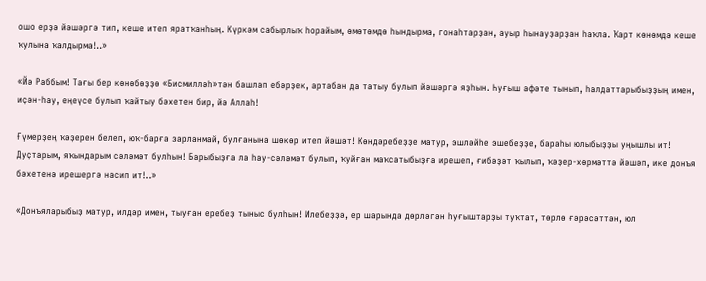ошо ерҙә йәшәргә тип, кеше итеп яратҡанһың. Күркәм сабырлыҡ һорайым, өмөтөмдө һындырма, гонаһтарҙан, ауыр һынауҙарҙан һаҡла. Ҡарт көнөмдә кеше ҡулына ҡалдырма!..»

«Йә Раббым! Тағы бер көнөбөҙҙө «Бисмилләһ»тән башлап ебәрҙек, артабан да татыу булып йәшәргә яҙһын. Һуғыш афәте тынып, һалдаттарыбыҙҙың имен, иҫән-һау, еңеүсе булып ҡайтыу бәхетен бир, йә Аллаһ!

Ғүмерҙең ҡәҙерен белеп, юҡ-барға зарланмай, булғанына шөкөр итеп йәшәт! Көндәребеҙҙе матур, эшләйһе эшебеҙҙе, бараһы юлыбыҙҙы уңышлы ит! Дуҫтарым, яҡындарым сәләмәт булһын! Барыбыҙға ла һау-сәләмәт булып, ҡуйған маҡсатыбыҙға ирешеп, ғибәҙәт ҡылып, ҡәҙер-хөрмәттә йәшәп, ике донъя бәхетенә ирешергә насип ит!..»

«Донъяларыбыҙ матур, илдәр имен, тыуған еребеҙ тыныс булһын! Илебеҙҙә, ер шарында дөрләгән һуғыштарҙы туҡтат, төрлө ғәрәсәттән, юл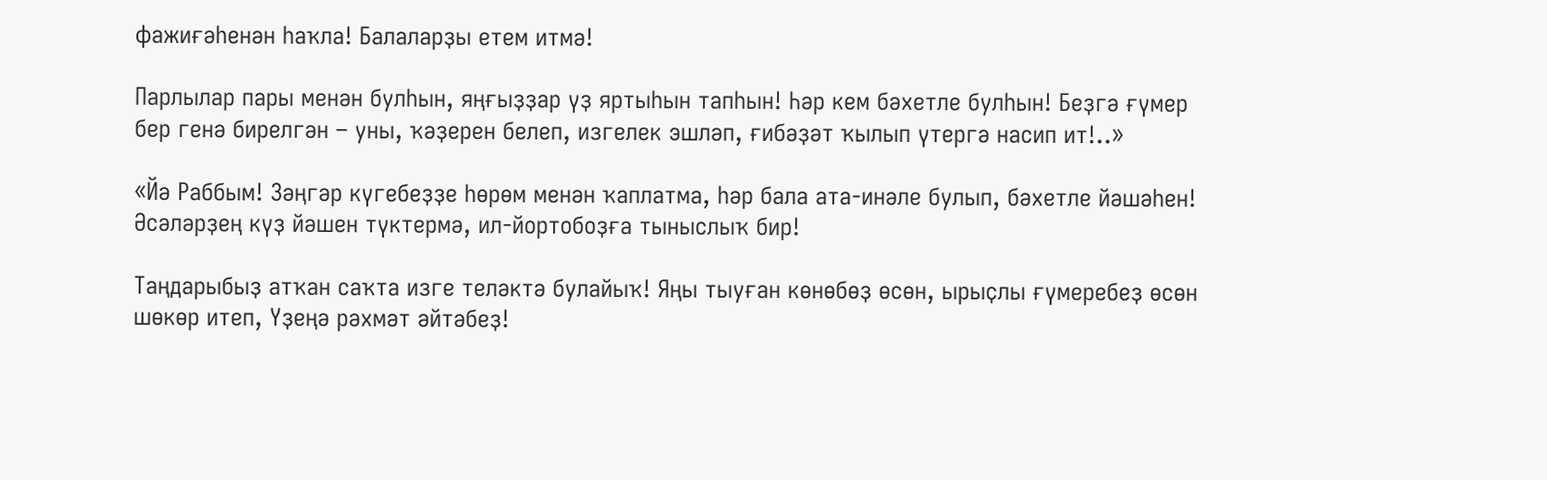фажиғәһенән һаҡла! Балаларҙы етем итмә!

Парлылар пары менән булһын, яңғыҙҙар үҙ яртыһын тапһын! Һәр кем бәхетле булһын! Беҙгә ғүмер бер генә бирелгән – уны, ҡәҙерен белеп, изгелек эшләп, ғибәҙәт ҡылып үтергә насип ит!..»

«Йә Раббым! Зәңгәр күгебеҙҙе һөрөм менән ҡаплатма, һәр бала ата-инәле булып, бәхетле йәшәһен! Әсәләрҙең күҙ йәшен түктермә, ил-йортобоҙға тыныслыҡ бир!

Таңдарыбыҙ атҡан саҡта изге теләктә булайыҡ! Яңы тыуған көнөбөҙ өсөн, ырыҫлы ғүмеребеҙ өсөн шөкөр итеп, Үҙеңә рәхмәт әйтәбеҙ!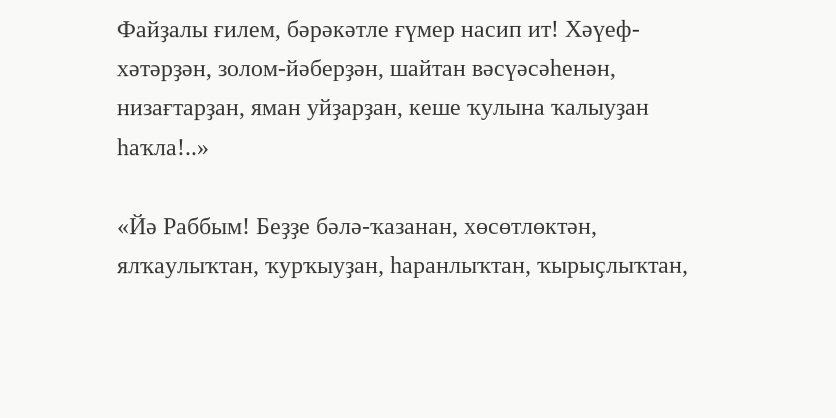Файҙалы ғилем, бәрәкәтле ғүмер насип ит! Хәүеф-хәтәрҙән, золом-йәберҙән, шайтан вәсүәсәһенән, низағтарҙан, яман уйҙарҙан, кеше ҡулына ҡалыуҙан һаҡла!..»

«Йә Раббым! Беҙҙе бәлә-ҡазанан, хөсөтлөктән, ялҡаулыҡтан, ҡурҡыуҙан, һаранлыҡтан, ҡырыҫлыҡтан,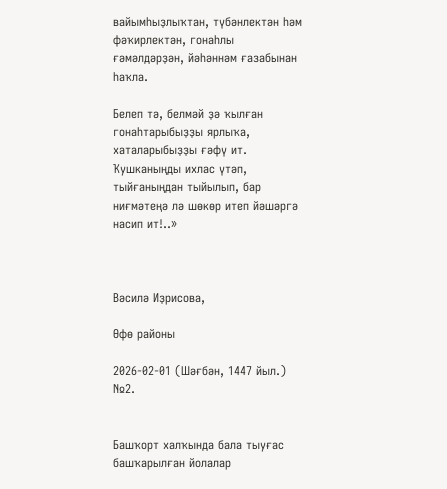вайымһыҙлыҡтан, түбәнлектән һәм фәҡирлектән, гонаһлы ғәмәлдәрҙән, йәһәннәм ғазабынан һаҡла.

Белеп тә, белмәй ҙә ҡылған гонаһтарыбыҙҙы ярлыҡа, хаталарыбыҙҙы ғәфү ит. Ҡушканыңды ихлас үтәп, тыйғаныңдан тыйылып, бар ниғмәтеңә лә шөкөр итеп йәшәргә насип ит!..»



Вәсилә Иҙрисова,

Өфө районы

2026-02-01 (Шәғбән, 1447 йыл.) №2.


Башҡорт халҡында бала тыуғас башҡарылған йолалар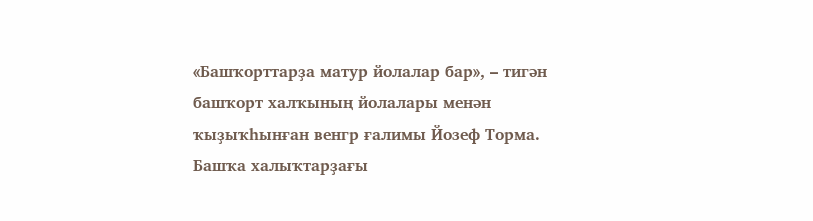«Башҡорттарҙа матур йолалар бар», – тигән башҡорт халҡының йолалары менән ҡыҙыҡһынған венгр ғалимы Йозеф Торма. Башҡа халыҡтарҙағы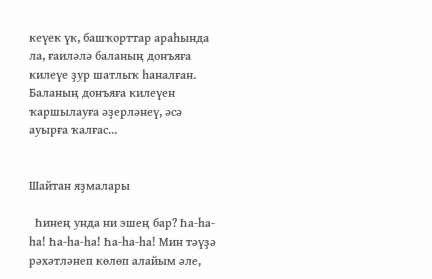кеүек үк, башҡорттар араһында ла, ғаиләлә баланың донъяға килеүе ҙур шатлыҡ һаналған. Баланың донъяға килеүен ҡаршылауға әҙерләнеү, әсә ауырға ҡалғас...


Шайтан яҙмалары

  Һинең унда ни эшең бар? Һа-һа-һа! Һа-һа-һа! Һа-һа-һа! Мин тәүҙә рәхәтләнеп көлөп алайым әле,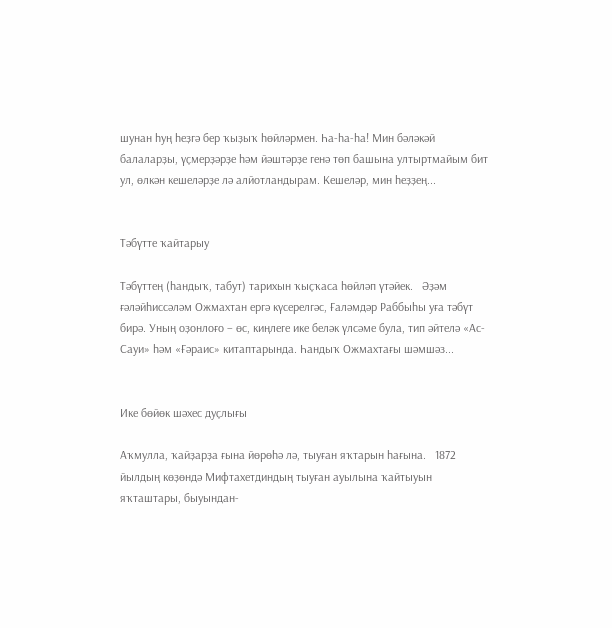шунан һуң һеҙгә бер ҡыҙыҡ һөйләрмен. Һа-һа-һа! Мин бәләкәй балаларҙы, үҫмерҙәрҙе һәм йәштәрҙе генә төп башына ултыртмайым бит ул, өлкән кешеләрҙе лә алйотландырам. Кешеләр, мин һеҙҙең...


Тәбүтте ҡайтарыу

Тәбүттең (һандыҡ, табут) тарихын ҡыҫҡаса һөйләп үтәйек.   Әҙәм ғәләйһиссәләм Ожмахтан ергә күсерелгәс, Ғаләмдәр Раббыһы уға тәбүт бирә. Уның оҙонлоғо − өс, киңлеге ике беләк үлсәме була, тип әйтелә «Ас-Сауи» һәм «Ғәраис» китаптарында. Һандыҡ Ожмахтағы шәмшәз...


Ике бөйөк шәхес дуҫлығы

Аҡмулла, ҡайҙарҙа ғына йөрөһә лә, тыуған яҡтарын һағына.   1872 йылдың көҙөндә Мифтахетдиндың тыуған ауылына ҡайтыуын яҡташтары, быуындан-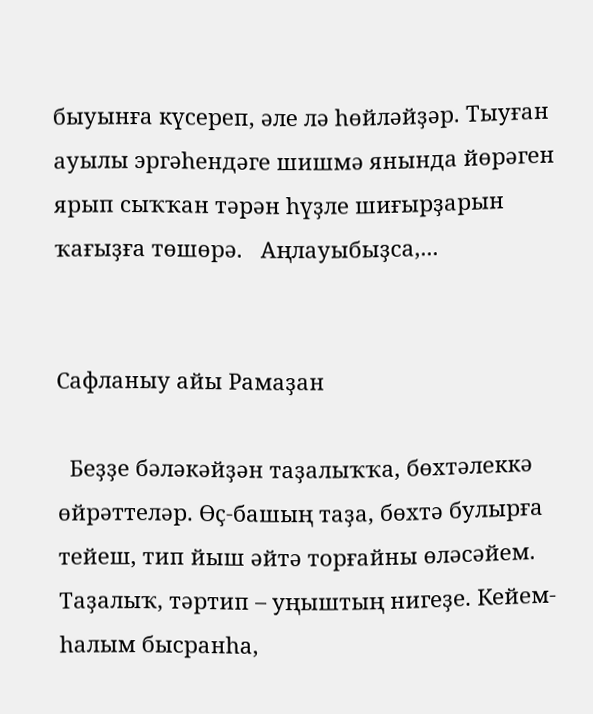быуынға күсереп, әле лә һөйләйҙәр. Тыуған ауылы эргәһендәге шишмә янында йөрәген ярып сыҡҡан тәрән һүҙле шиғырҙарын ҡағыҙға төшөрә.   Аңлауыбыҙса,...


Сафланыу айы Рамаҙан

  Беҙҙе бәләкәйҙән таҙалыҡҡа, бөхтәлеккә өйрәттеләр. Өҫ-башың таҙа, бөхтә булырға тейеш, тип йыш әйтә торғайны өләсәйем. Таҙалыҡ, тәртип – уңыштың нигеҙе. Кейем-һалым бысранһа,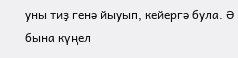уны тиҙ генә йыуып, кейергә була. Ә бына күңел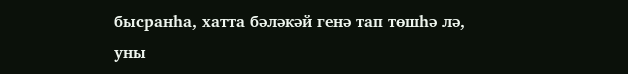бысранһа, хатта бәләкәй генә тап төшһә лә, уны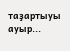таҙартыуы ауыр...